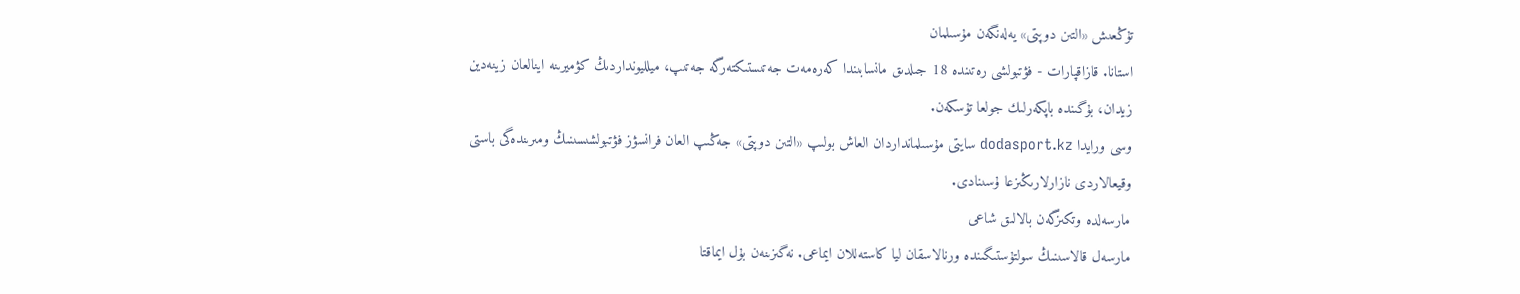تۇڭعىش «التىن دوپتى» يەلەنگەن مۇسىلمان
استانا. قازاقپارات - فۋتبولشى رەتىندە 18 جىلدىق مانسابىندا كەرەمەت جەتىستىكتەرگە جەتىپ، ميلليونداردىڭ كۋميرىنە اينالعان زينەدين زيدان، بۇگىندە باپكەرلىك جولعا تۇسكەن.
وسى ورايدا dodasport.kz سايتى مۇسىلمانداردان العاش بولىپ «التىن دوپتى» جەڭىپ العان فرانسۋز فۋتبولشىسىنىڭ ومىرىندەگى باستى وقيعالاردى نازارلارىڭىزعا ۇسىنادى.
مارسەلدە وتكىزگەن بالالىق شاعى
مارسەل قالاسىنىڭ سولتۇستىگىندە ورنالاسقان ليا كاستەللان ايماعى. نەگىزىنەن بۇل ايماقتا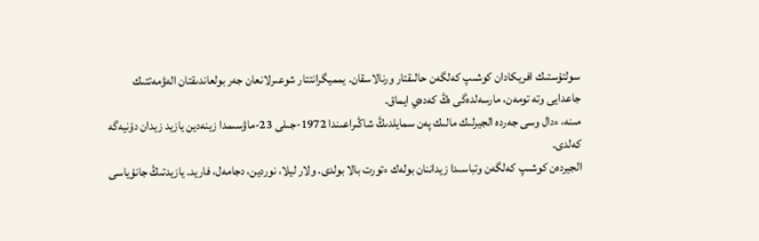سولتۇستىك افريكادان كوشىپ كەلگەن حالىقتار ورنالاسقان. يمميگرانتتار شوعىرلانعان جەر بولعاندىقتان الەۋمەتتىك جاعدايى وتە تومەن، مارسەلدەگى ەڭ كەدەي ايماق.
مىنە، ءدال وسى جەردە الجيرلىك مالىك پەن سمايلدىڭ شاڭىراعىندا 1972-جىلى 23-ماۋسىمدا زينەدين يازيد زيدان دۇنيەگە كەلدى.
الجيردەن كوشىپ كەلگەن وتباسىدا زيداننان بولەك ءتورت بالا بولدى. ولار ليلا، نوردين، دجامەل، فاريد. يازيدتىڭ جانۇياسى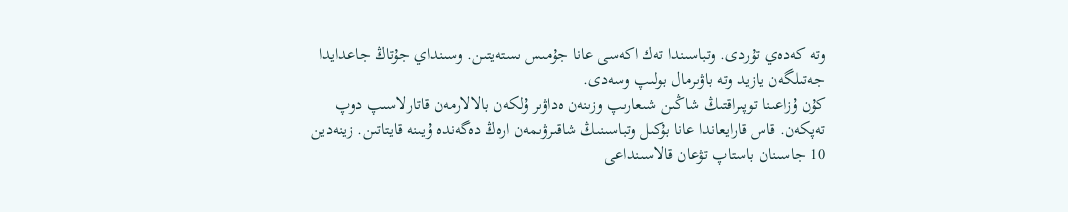وتە كەدەي تۇردى. وتباسىندا تەك اكەسى عانا جۇمىس ىستەيتىن. وسىنداي جۇتاڭ جاعدايدا جەتىلگەن يازيد وتە باۋىرمال بولىپ وسەدى.
كۇن ۇزاعىنا توپىراقتىڭ شاڭىن شىعارىپ وزىنەن ەداۋىر ۇلكەن بالالارمەن قاتارلاسىپ دوپ تەپكەن. قاس قارايعاندا عانا بۇكىل وتباسىنىڭ شاقىرۋىمەن ارەڭ دەگەندە ۇيىنە قايتاتىن. زينەدين 10 جاسىنان باستاپ تۋعان قالاسىنداعى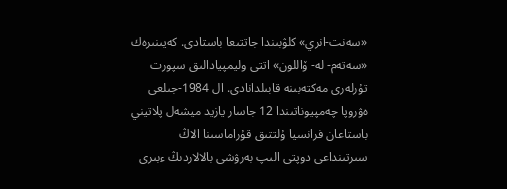«سەنت-انري» كلۋبىندا جاتتىعا باستادى. كەيىنىرەك «سەتەم- لە- ۆاللون» اتتى وليمپيادالىق سپورت تۇرلەرى مەكتەبىنە قابىلدانادى. ال 1984-جىلعى ەۋروپا چەمپيوناتىندا 12 جاسار يازيد ميشەل پلاتيني باستاعان فرانسيا ۇلتتىق قۇراماسىنا الاڭ سىرتىنداعى دوپتى الىپ بەرۋشى بالالاردىڭ ءبىرى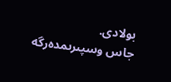بولادى.
جاس وسپىرىمدەرگە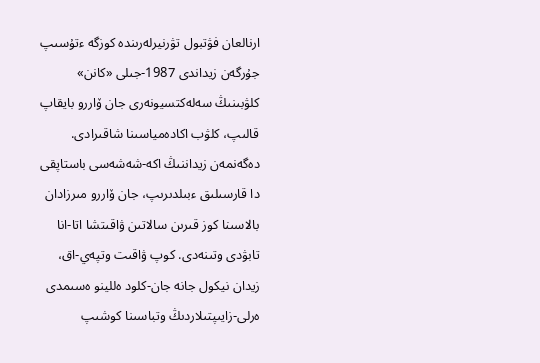ارنالعان فۋتبول تۋرنيرلەرىندە كوزگە ءتۇسىپ جۇرگەن زيداندى 1987-جىلى «كانن» كلۋبىنىڭ سەلەكتسيونەرى جان ۆاررو بايقاپ قالىپ، كلۋب اكادەمياسىنا شاقىرادى. دەگەنمەن زيداننىڭ اكە-شەشەسى باستاپقى دا قارسىلىق ءبىلدىرىپ، جان ۆاررو مىرزادان بالاسىنا كوز قىرىن سالاتىن ۋاقىتشا اتا-انا تابۋدى وتىنەدى. كوپ ۋاقىت وتپەي-اق، زيدان نيكول جانە جان-كلود ەللينو ەسىمدى ەرلى-زايىپتىلاردىڭ وتباسىنا كوشىپ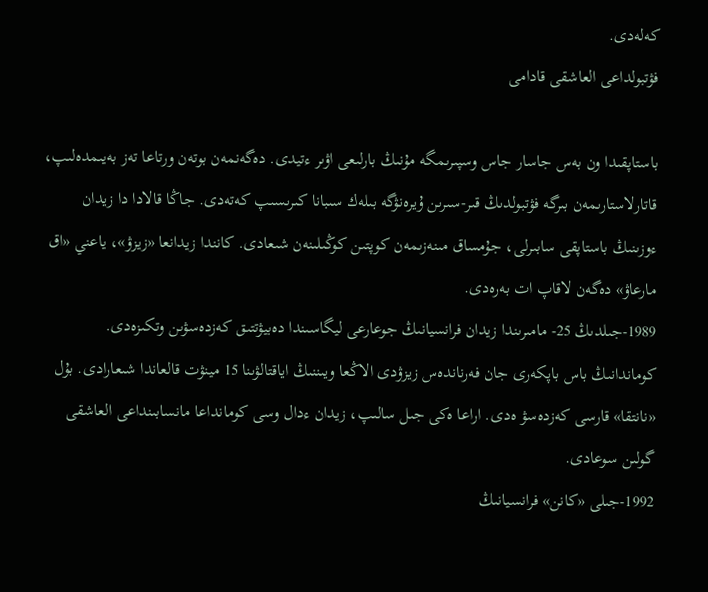كەلەدى.
فۋتبولداعى العاشقى قادامى

باستاپقىدا ون بەس جاسار جاس وسپىرىمگە مۇنىڭ بارلىعى اۋىر ءتيدى. دەگەنمەن بوتەن ورتاعا تەز بەيىمدەلىپ، قاتارلاستارىمەن بىرگە فۋتبولدىڭ قىر-سىرىن ۇيرەنۋگە بىلەك سىبانا كىرىسىپ كەتەدى. جاڭا قالادا دا زيدان ءوزىنىڭ باستاپقى سابىرلى، جۇمساق مىنەزىمەن كوپتىن كوڭىلىنەن شىعادى. كانندا زيدانعا «زيزۋ»، ياعني «اق مارعاۋ» دەگەن لاقاپ ات بەرەدى.
1989-جىلدىڭ 25- مامىرىندا زيدان فرانسيانىڭ جوعارعى ليگاسىندا دەبيۋتتىق كەزدەسۋىن وتكىزەدى. كوماندانىڭ باس باپكەرى جان فەرناندەس زيزۋدى الاڭعا ويىننىڭ اياقتالۋىنا 15 مينۋت قالعاندا شىعارادى. بۇل «نانتقا» قارسى كەزدەسۋ ەدى. اراعا ەكى جىل سالىپ، زيدان ءدال وسى كومانداعا مانسابىنداعى العاشقى گولىن سوعادى.
1992-جىلى «كانن» فرانسيانىڭ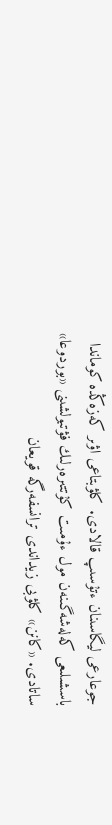جوعارعى ليگاسىنان ءتۇسىپ قالادى. كلۋبتاعى اۋىر كەزەڭدە كوماندا باسشىلىعى كەلەشەگىنەن مول ءۇمىت كۇتتىرەرلىك فۋتبولشىنى «بوردوعا» ساتادى. «كانن» كلۋبى زيداندى ترانسفەرگە قويعان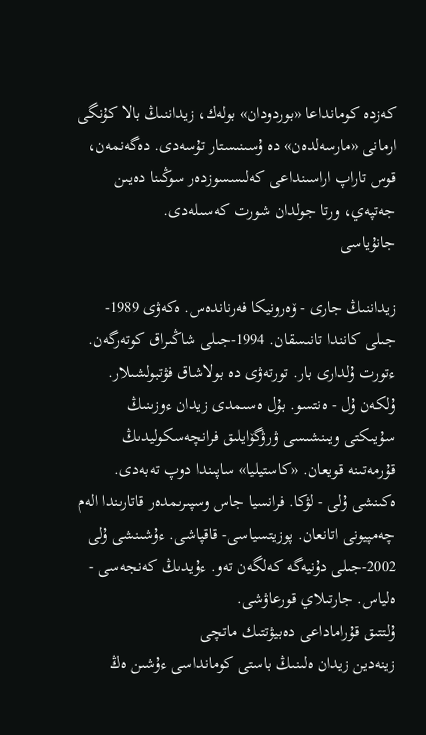كەزدە كومانداعا «بوردودان» بولەك، زيداننىڭ بالا كۇنگى ارمانى «مارسەلدەن» دە ۇسىنىستار تۇسەدى. دەگەنمەن، قوس تاراپ اراسىنداعى كەلىسسوزدەر سوڭىنا دەيىن جەتپەي، ورتا جولدان شورت كەسىلەدى.
جانۇياسى

زيداننىڭ جارى - ۆەرونيكا فەرناندەس. ەكەۋى 1989-جىلى كانندا تانىسقان. 1994-جىلى شاڭىراق كوتەرگەن. ءتورت ۇلدارى بار. تورتەۋى دە بولاشاق فۋتبولشىلار. ۇلكەن ۇل - ەنتسو. بۇل ەسىمدى زيدان ءوزىنىڭ سۇيىكتى ويىنشىسى ۋرۋگۆايلىق فرانچەسكوليدىڭ قۇرمەتىنە قويعان. «كاستيليا» ساپىندا دوپ تەبەدى. ەكىنشى ۇلى - لۋكا. فرانسيا جاس وسپىرىمدەر قاتارىندا الەم چەمپيونى اتانعان. پوزيتسياسى- قاقپاشى. ءۇشىنشى ۇلى 2002-جىلى دۇنيەگە كەلگەن تەو. ءۇيدىڭ كەنجەسى - ەلياس. جارتىلاي قورعاۋشى.
ۇلتتىق قۇراماداعى دەبيۋتتىك ماتچى
زينەدين زيدان ەلىنىڭ باستى كومانداسى ءۇشىن ەڭ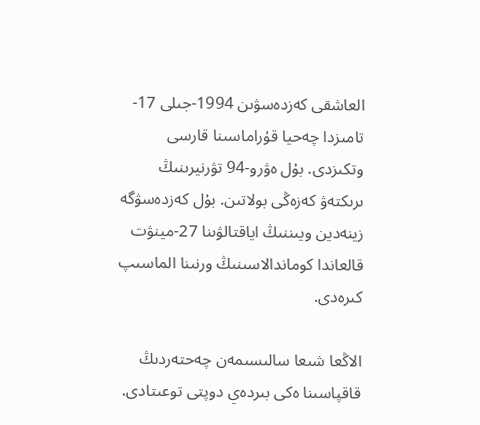العاشقى كەزدەسۋىن 1994-جىلى 17- تامىزدا چەحيا قۇراماسىنا قارسى وتكىزدى. بۇل ەۋرو-94 تۋرنيرىنىڭ ىرىكتەۋ كەزەڭى بولاتىن. بۇل كەزدەسۋگە زينەدين ويىننىڭ اياقتالۋىنا 27-مينۋت قالعاندا كوماندالاسىنىڭ ورنىنا الماسىپ كىرەدى.

الاڭعا شىعا سالىسىمەن چەحتەردىڭ قاقپاسىنا ەكى بىردەي دوپتى توعىتادى.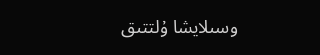وسىلايشا ۇلتتىق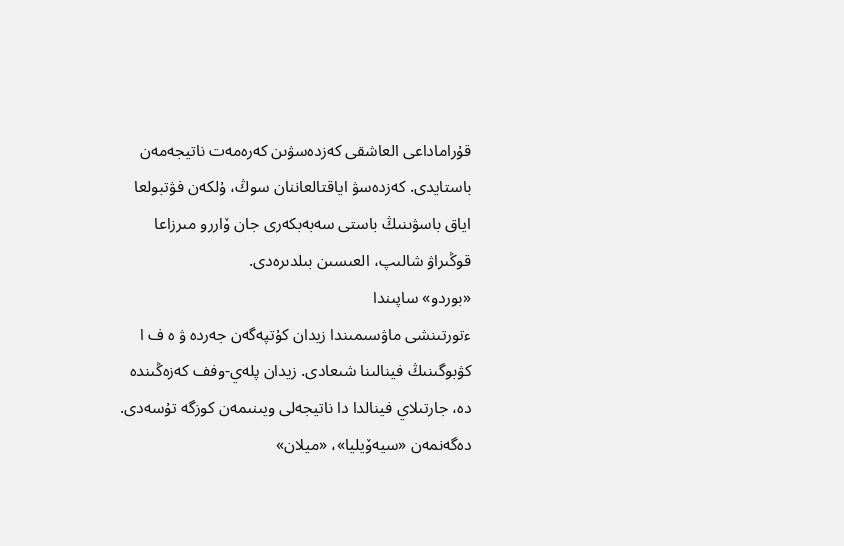قۇراماداعى العاشقى كەزدەسۋىن كەرەمەت ناتيجەمەن باستايدى. كەزدەسۋ اياقتالعاننان سوڭ، ۇلكەن فۋتبولعا اياق باسۋىنىڭ باستى سەبەبكەرى جان ۆاررو مىرزاعا قوڭىراۋ شالىپ، العىسىن بىلدىرەدى.
«بوردو» ساپىندا
ءتورتىنشى ماۋسىمىندا زيدان كۇتپەگەن جەردە ۋ ە ف ا كۋبوگىنىڭ فينالىنا شىعادى. زيدان پلەي-وفف كەزەڭىندە دە، جارتىلاي فينالدا دا ناتيجەلى ويىنىمەن كوزگە تۇسەدى. دەگەنمەن «سيەۆيليا»، «ميلان»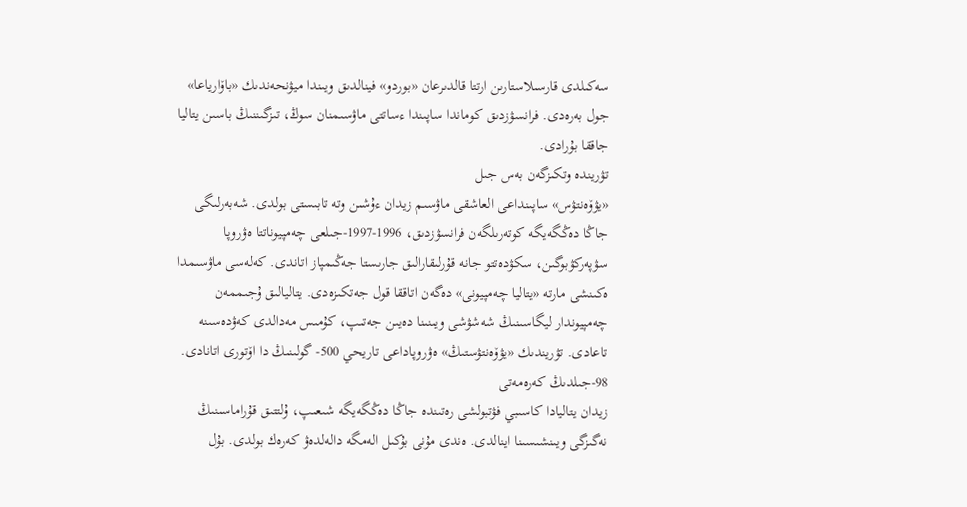سەكىلدى قارسىلاستارىن ارتتا قالدىرعان «بوردو» فينالدىق ويىندا ميۋنحەندىك «باۆارياعا» جول بەرەدى. فرانسۋزدىق كوماندا ساپىندا ءساتتى ماۋسىمنان سوڭ، تىزگىننىڭ باسىن يتاليا جاققا بۇرادى.
تۋريندە وتكىزگەن بەس جىل
«يۋۆەنتۋس» ساپىنداعى العاشقى ماۋسىم زيدان ءۇشىن وتە تابىستى بولدى. شەبەرلىگى جاڭا دەڭگەيگە كوتەرىلگەن فرانسۋزدىق، 1996-1997-جىلعى چەمپيوناتتا ەۋروپا سۋپەركۋبوگىن، سكۋدەتتو جانە قۇرلىقارالىق جارىستا جەڭىمپاز اتاندى. كەلەسى ماۋسىمدا ەكىنشى مارتە «يتاليا چەمپيونى» دەگەن اتاققا قول جەتكىزەدى. يتاليالىق ۇجىممەن چەمپيوندار ليگاسىنىڭ شەشۋشى ويىنىنا دەيىن جەتىپ، كۇمىس مەدالدى كەۋدەسىنە تاعادى. تۋريندىك «يۋۆەنتۋستىڭ» ەۋروپاداعى تاريحي 500- گولىنىڭ دا اۆتورى اتانادى.
98-جىلدىڭ كەرەمەتى
زيدان يتاليادا كاسىبي فۋتبولشى رەتىندە جاڭا دەڭگەيگە شىعىپ، ۇلتتىق قۇراماسىنىڭ نەگىزگى ويىنشىسىنا اينالدى. ەندى مۇنى بۇكىل الەمگە دالەلدەۋ كەرەك بولدى. بۇل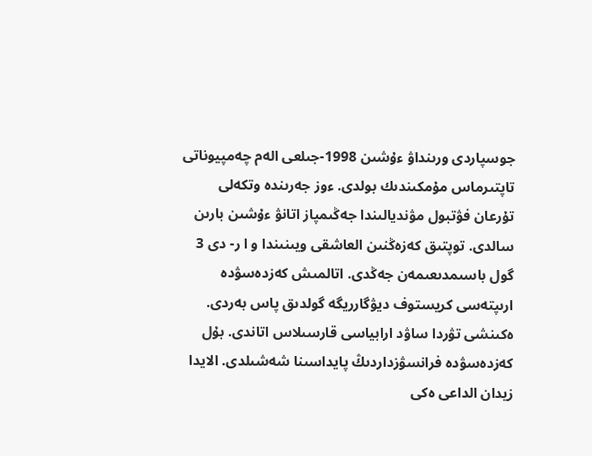جوسپاردى ورىنداۋ ءۇشىن 1998-جىلعى الەم چەمپيوناتى تاپتىرماس مۇمكىندىك بولدى. ءوز جەرىندە وتكەلى تۇرعان فۋتبول مۋنديالىندا جەڭىمپاز اتانۋ ءۇشىن بارىن سالدى. توپتىق كەزەڭنىن العاشقى ويىنىندا و ا ر- دى 3 گول باسىمدىعىمەن جەڭدى. اتالمىش كەزدەسۋدە ارىپتەسى كريستوف ديۋگارريگە گولدىق پاس بەردى. ەكىنشى تۋردا ساۋد ارابياسى قارسىلاس اتاندى. بۇل كەزدەسۋدە فرانسۋزداردىڭ پايداسىنا شەشىلدى. الايدا زيدان الداعى ەكى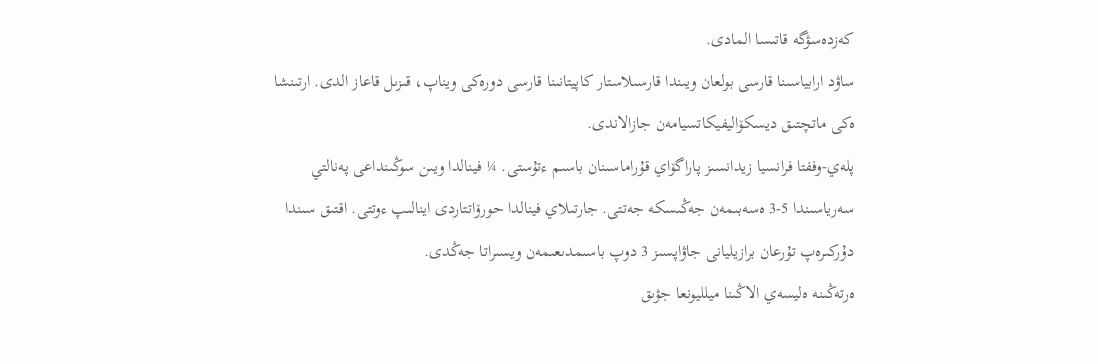كەزدەسۋگە قاتىسا المادى.
ساۋد ارابياسىنا قارسى بولعان ويىندا قارسىلاستار كاپيتانىنا قارسى دورەكى ويناپ، قىزىل قاعاز الدى. ارتىنشا ەكى ماتچتىق ديسكۆاليفيكاتسيامەن جازالاندى.
پلەي-وففتا فرانسيا زيدانسىز پاراگۆاي قۇراماسىنان باسىم ءتۇستى. ¼ فينالدا ويىن سوڭىنداعى پەنالتي سەرياسىندا 5-3 ەسەبىمەن جەڭىسكە جەتتى. جارتىلاي فينالدا حورۆاتتاردى اينالىپ ءوتتى. اقتىق سىندا دۇركىرەپ تۇرعان برازيليانى جاۋاپسىز 3 دوپ باسىمدىعىمەن ويسىراتا جەڭدى.
ەرتەڭىنە ەليسەي الاڭىنا ميلليونعا جۋىق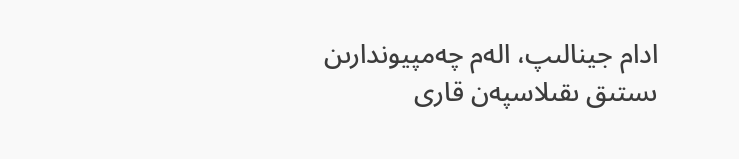ادام جينالىپ، الەم چەمپيوندارىن ىستىق ىقىلاسپەن قارى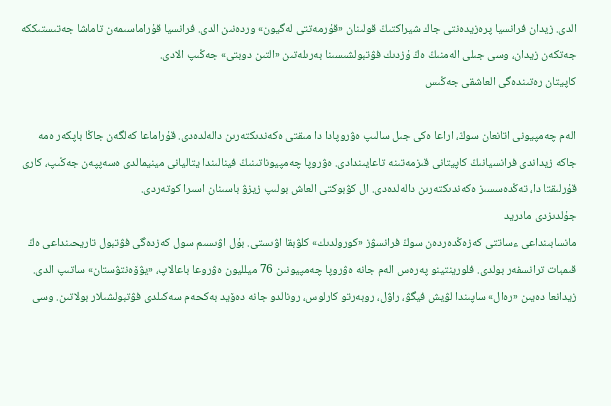الدى. زيدان فرانسيا پرەزيدەنتى جاك شيراكتىڭ قولىنان «قۇرمەتتى لەگيون» وردەنىن الدى. فرانسيا قۇراماسىمەن تاماشا جەتىستىككە جەتكەن زيدان، وسى جىلى الەمنىڭ ەڭ ۇزدىك فۋتبولشىسىنا بەرىلەتىن «التىن دوبتى» جەڭىپ الادى.
كاپيتان رەتىندەگى العاشقى جەڭىس

الەم چەمپيونى اتانعان سوڭ، اراعا ەكى جىل سالىپ ەۋروپادا دا مىقتى ەكەندىكتەرىن دالەلدەدى. قۇراماعا كەلگەن جاڭا باپكەر ەمە جاكە زيداندى فرانسيانىڭ كاپيتانى قىزمەتىنە تاعايىندادى. ەۋروپا چەمپيوناتىنىڭ فينالىندا يتاليانى مينيمالدى ەسەپپەن جەڭىپ، كارى قۇرلىقتا دا، تەڭدەسسىز ەكەندىكتەرىن دالەلدەدى. ال كۋبوكتى العاش بولىپ زيزۋ باسىنان اسىرا كوتەردى.
جۇلدىزدى مادريد
مانسابىنداعى ءساتتى كەزەڭدەردەن سوڭ فرانسۋز «كورولدىك» كلۋبقا اۋىستى. بۇل اۋىسىم سول كەزدەگى فۋتبول تاريحىنداعى ەڭ قىمبات ترانسفەر بولدى. فلورينتينو پەرەس الەم جانە ەۋروپا چەمپيونىن 76 ميلليون ەۋروعا باعالاپ، «يۋۆەنتۋستان» ساتىپ الدى. زيدانعا دەيىن «رەال» ساپىندا لۋيش فيگۋ، راۋل، روبەرتو كارلوس، رونالدو جانە دەۆيد بەكحەم سەكىلدى فۋتبولشىلار بولاتىن. وسى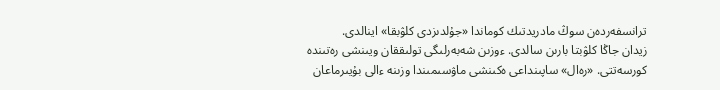ترانسفەردەن سوڭ مادريدتىك كوماندا «جۇلدىزدى كلۋبقا» اينالدى.
زيدان جاڭا كلۋبتا بارىن سالدى. ءوزىن شەبەرلىگى تولىققان ويىنشى رەتىندە كورسەتتى. «رەال» ساپىنداعى ەكىنشى ماۋسىمىندا وزىنە ءالى بۇيىرماعان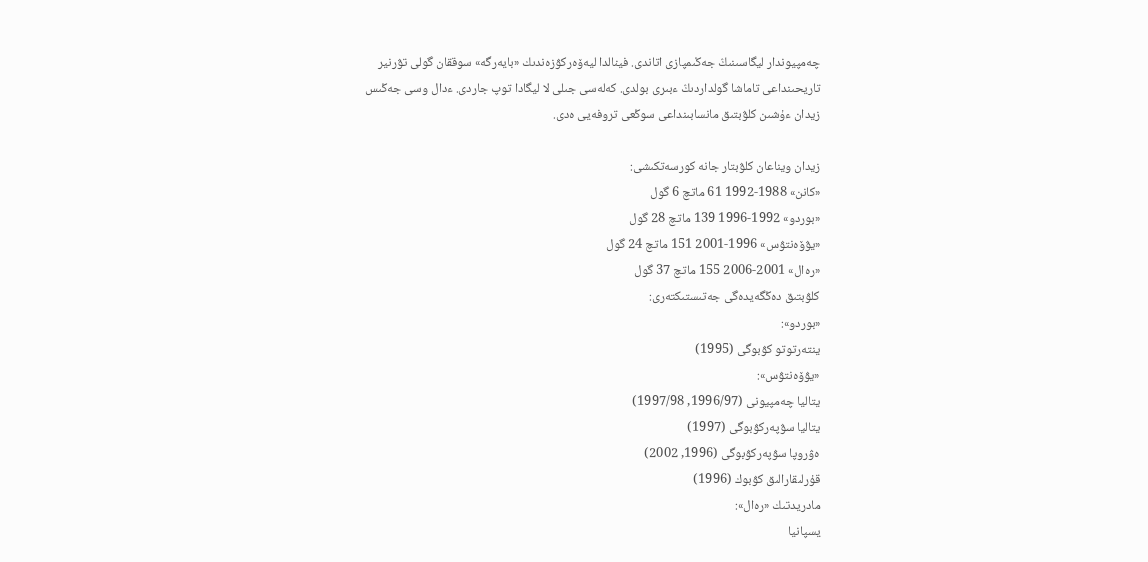چەمپيوندار ليگاسىنىڭ جەڭىمپازى اتاندى. فينالدا ليەۆەركۋزەندىك «بايەرگە» سوققان گولى تۋرنير تاريحىنداعى تاماشا گولداردىڭ ءبىرى بولدى. كەلەسى جىلى لا ليگادا توپ جاردى. ءدال وسى جەڭىس زيدان ءۇشىن كلۋبتىق مانسابىنداعى سوڭعى تروفەيى ەدى.

زيدان ويناعان كلۋبتار جانە كورسەتكىشى:
«كانن» 1988-1992 61 ماتچ 6 گول
«بوردو» 1992-1996 139 ماتچ 28 گول
«يۋۆەنتۋس» 1996-2001 151 ماتچ 24 گول
«رەال» 2001-2006 155 ماتچ 37 گول
كلۋبتىق دەڭگەيدەگى جەتىستىكتەرى:
«بوردو»:
ينتەرتوتو كۋبوگى (1995)
«يۋۆەنتۋس»:
يتاليا چەمپيونى (1996/97, 1997/98)
يتاليا سۋپەركۋبوگى (1997)
ەۋروپا سۋپەركۋبوگى (1996, 2002)
قۇرلىقارالىق كۋبوك (1996)
مادريدتىك «رەال»:
يسپانيا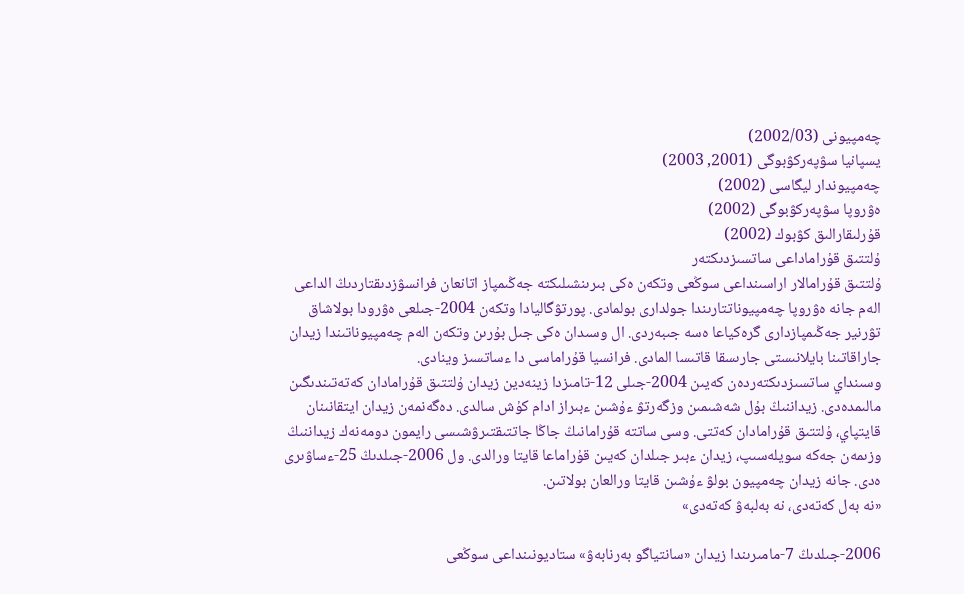چەمپيونى (2002/03)
يسپانيا سۋپەركۋبوگى (2001, 2003)
چەمپيوندار ليگاسى (2002)
ەۋروپا سۋپەركۋبوگى (2002)
قۇرلىقارالىق كۋبوك (2002)
ۇلتتىق قۇراماداعى ساتسىزدىكتەر
ۇلتتىق قۇرامالار اراسىنداعى سوڭعى وتكەن ەكى بىرىنشىلىكتە جەڭىمپاز اتانعان فرانسۋزدىقتاردىڭ الداعى الەم جانە ەۋروپا چەمپيوناتتارىندا جولدارى بولمادى. پورتۋگاليادا وتكەن 2004-جىلعى ەۋرودا بولاشاق تۋرنير جەڭىمپازدارى گرەكياعا ەسە جىبەردى. ال وسىدان ەكى جىل بۇرىن وتكەن الەم چەمپيوناتىندا زيدان جاراقاتىنا بايلانىستى جارىسقا قاتىسا المادى. فرانسيا قۇراماسى دا ءساتسىز وينادى.
وسىنداي ساتسىزدىكتەردەن كەيىن 2004-جىلى 12-تامىزدا زينەدين زيدان ۇلتتىق قۇرامادان كەتەتىندىگىن مالىمدەدى. زيداننىڭ بۇل شەشىمىن وزگەرتۋ ءۇشىن ءبىراز ادام كۇش سالدى. دەگەنمەن زيدان ايتقانىنان قايتپاي، ۇلتتىق قۇرامادان كەتتى. وسى ساتتە قۇرامانىڭ جاڭا جاتتىقتىرۋشىسى رايمون دومەنەك زيداننىڭ وزىمەن جەكە سويلەسىپ، زيدان ءبىر جىلدان كەيىن قۇراماعا قايتا ورالدى. ول 2006-جىلدىڭ 25-ءساۋىرى ەدى. جانە زيدان چەمپيون بولۋ ءۇشىن قايتا ورالعان بولاتىن.
«نە بەل كەتەدى، نە بەلبەۋ كەتەدى»

2006-جىلدىڭ 7-مامىرىندا زيدان «سانتياگو بەرنابەۋ» ستاديونىنداعى سوڭعى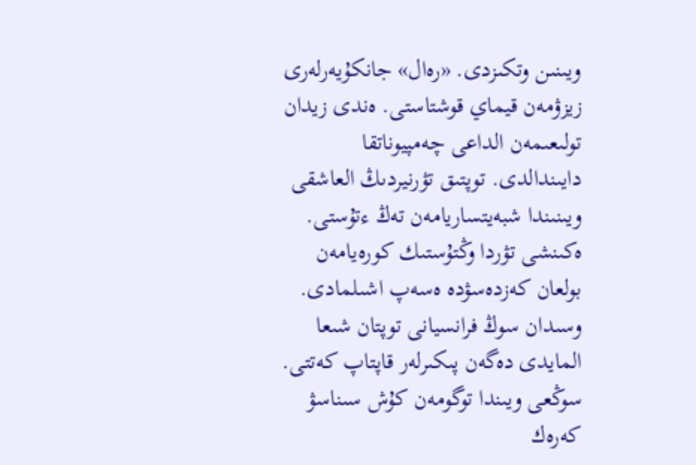ويىنىن وتكىزدى. «رەال» جانكۇيەرلەرى زيزۋمەن قيماي قوشتاستى. ەندى زيدان تولىعىمەن الداعى چەمپيوناتقا دايىندالدى. توپتىق تۋرنيردىڭ العاشقى ويىنىندا شبەيتساريامەن تەڭ ءتۇستى. ەكىنشى تۋردا وڭتۇستىك كورەيامەن بولعان كەزدەسۋدە ەسەپ اشىلمادى. وسىدان سوڭ فرانسيانى توپتان شىعا المايدى دەگەن پىكىرلەر قاپتاپ كەتتى.
سوڭعى ويىندا توگومەن كۇش سىناسۋ كەرەك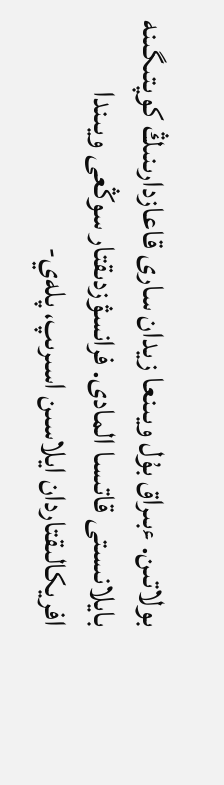بولاتىن. ءبىراق بۇل ويىنعا زيدان سارى قاعازدارىنىڭ كوپتىگىنە بايلانىستى قاتىسا المادى. فرانسۋزدىقتار سوڭعى ويىندا افريكالىقتاردان ايلاسىن اسىرىپ، پلەي-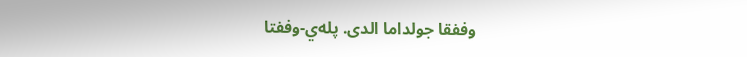وففقا جولداما الدى. پلەي-وففتا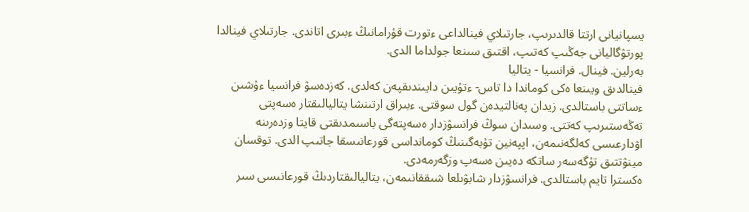يسپانيانى ارتتا قالدىرىپ، جارتىلاي فينالداعى ءتورت قۇرامانىڭ ءبىرى اتاندى. جارتىلاي فينالدا پورتۋگاليانى جەڭىپ كەتىپ، اقتىق سىنعا جولداما الدى.
بەرلين. فينال. فرانسيا - يتاليا
فينالدىق ويىنعا ەكى كوماندا دا تاس- ءتۇيىن دايىندىقپەن كەلدى. كەزدەسۋ فرانسيا ءۇشىن ءساتتى باستالدى. زيدان پەنالتيدەن گول سوقتى. ءبىراق ارتىنشا يتاليالىقتار ەسەپتى تەڭەستىرىپ كەتتى. وسىدان سوڭ فرانسۋزدار ەسەپتەگى باسىمدىقتى قايتا وزدەرىنە اۋدارعىسى كەلگەنىمەن، اپپەنين تۇبەگىنىڭ كومانداسى قورعانىسقا جاتىپ الدى. توقسان مينۋتتىق تۇگەسەر ساتكە دەيىن ەسەپ وزگەرمەدى.
ەكسترا تايم باستالدى. فرانسۋزدار شابۋىلعا شىققانىمەن، يتاليالىقتاردىڭ قورعانىسى سىر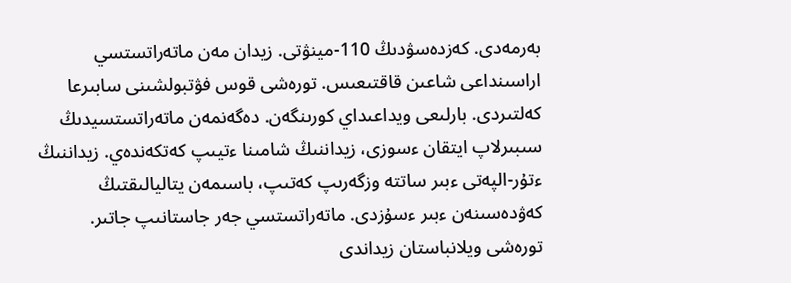بەرمەدى. كەزدەسۋدىڭ 110-مينۋتى. زيدان مەن ماتەراتستسي اراسىنداعى شاعىن قاقتىعىس. تورەشى قوس فۋتبولشىنى سابىرعا كەلتىردى. بارلىعى ويداعىداي كورىنگەن. دەگەنمەن ماتەراتستسيدىڭ سىبىرلاپ ايتقان ءسوزى، زيداننىڭ شامىنا ءتيىپ كەتكەندەي. زيداننىڭ ءتۇر-الپەتى ءبىر ساتتە وزگەرىپ كەتىپ، باسىمەن يتاليالىقتىڭ كەۋدەسىنەن ءبىر ءسۇزدى. ماتەراتستسي جەر جاستانىپ جاتىر. تورەشى ويلانباستان زيداندى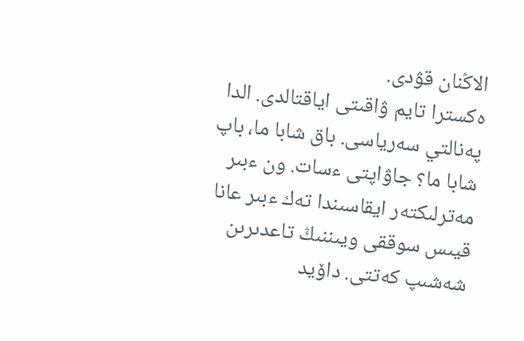الاڭنان قۋدى.
ەكسترا تايم ۋاقىتى اياقتالدى. الدا پەنالتي سەرياسى. باق شابا ما، باپ شابا ما؟ جاۋاپتى ءسات. ون ءبىر مەترلىكتەر ايقاسىندا تەك ءبىر عانا قيىس سوققى ويىننىڭ تاعدىرىن شەشىپ كەتتى. داۆيد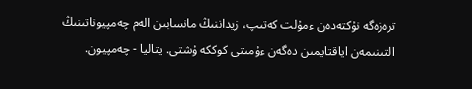ترەزەگە نۇكتەدەن ءمۇلت كەتىپ، زيداننىڭ مانسابىن الەم چەمپيوناتىنىڭ التىنىمەن اياقتايمىن دەگەن ءۇمىتى كوككە ۇشتى. يتاليا - چەمپيون.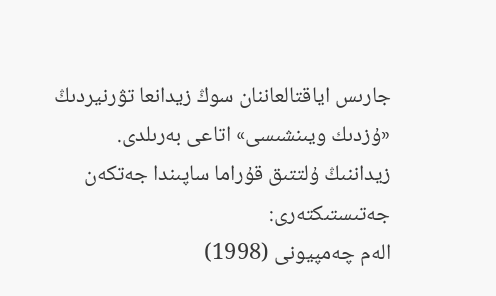جارىس اياقتالعاننان سوڭ زيدانعا تۋرنيردىڭ «ۇزدىك ويىنشىسى» اتاعى بەرىلدى.
زيداننىڭ ۇلتتىق قۇراما ساپىندا جەتكەن جەتىستىكتەرى:
الەم چەمپيونى (1998)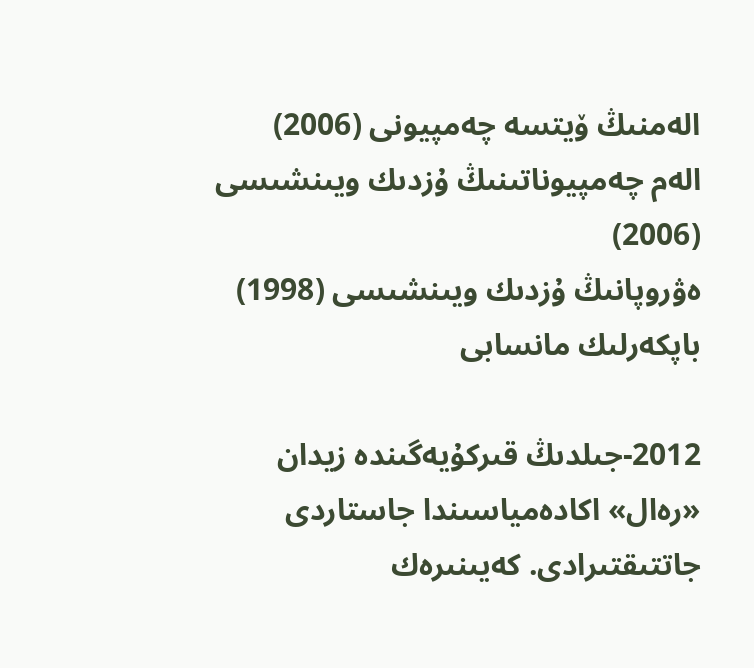الەمنىڭ ۆيتسە چەمپيونى (2006)
الەم چەمپيوناتىنىڭ ۇزدىك ويىنشىسى (2006)
ەۋروپانىڭ ۇزدىك ويىنشىسى (1998)
باپكەرلىك مانسابى

2012-جىلدىڭ قىركۇيەگىندە زيدان «رەال» اكادەمياسىندا جاستاردى جاتتىقتىرادى. كەيىنىرەك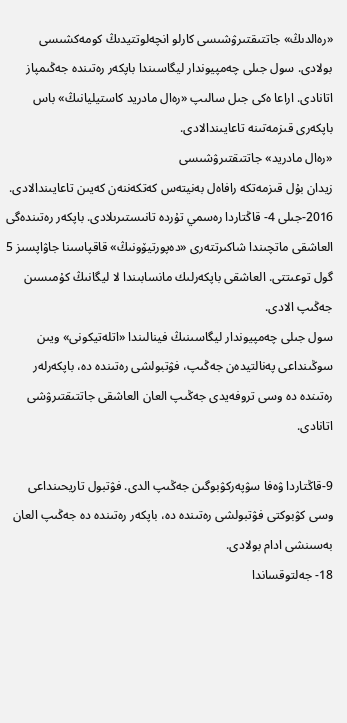«رەالدىڭ» جاتتىقتىرۋشىسى كارلو انچەلوتتيدىڭ كومەكشىسى بولادى. سول جىلى چەمپيوندار ليگاسىندا باپكەر رەتىندە جەڭىمپاز اتانادى. اراعا ەكى جىل سالىپ «رەال مادريد كاستيليانىڭ» باس باپكەرى قىزمەتىنە تاعايىندالادى.
«رەال مادريد» جاتتىقتىرۋشىسى
زيدان بۇل قىزمەتكە رافاەل بەنيتەس كەتكەننەن كەيىن تاعايىندالادى. 2016-جىلى 4- قاڭتاردا رەسمي تۇردە تانىستىرىلادى. باپكەر رەتىندەگى العاشقى ماتچىندا شاكىرتتەرى «دەپورتيۆونىڭ» قاقپاسىنا جاۋاپسىز 5 گول توعىتتى. العاشقى باپكەرلىك مانسابىندا لا ليگانىڭ كۇمىسىن جەڭىپ الادى.
سول جىلى چەمپيوندار ليگاسىنىڭ فينالىندا «اتلەتيكونى» ويىن سوڭىنداعى پەنالتيدەن جەڭىپ، فۋتبولشى رەتىندە دە، باپكەرلەر رەتىندە دە وسى تروفەيدى جەڭىپ العان العاشقى جاتتىقتىرۋشى اتانادى.

9-قاڭتاردا ۋەفا سۋپەركۋبوگىن جەڭىپ الدى. فۋتبول تاريحىنداعى وسى كۋبوكتى فۋتبولشى رەتىندە دە، باپكەر رەتىندە دە جەڭىپ العان بەسىنشى ادام بولادى.
18- جەلتوقساندا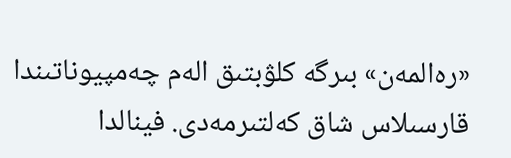«رەالمەن» بىرگە كلۋبتىق الەم چەمپيوناتىندا قارسىلاس شاق كەلتىرمەدى. فينالدا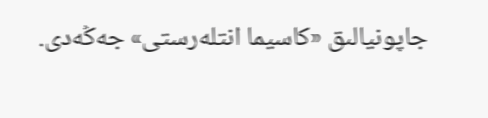جاپونيالىق «كاسيما انتلەرستى» جەڭەدى.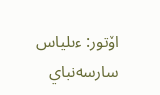اۆتور: ءىلياس سارسەنباي